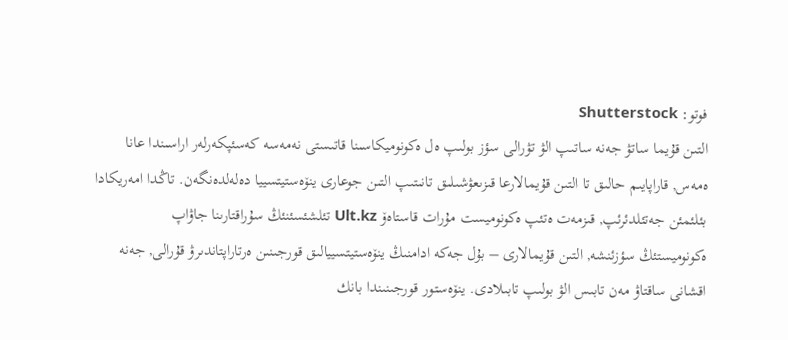فوتو: Shutterstock
التىن قۇيما ساتۋ جەنە ساتىپ الۋ تۋرالى سؤز بولىپ ەل ەكونوميكاسىنا قاتىستى نەمەسە كەسئپكەرلەر اراسىندا عانا ەمەس, قاراپايىم حالىق تا التىن قۇيمالارعا قىزىعۋشىلىق تانىتىپ التىن جوعارى ينۆەستيتسييا دەلەلدەنگەن. تاڭدا امەريكادا بئلئمئن جەتئلدئرئپ, قىزمەت ەتئپ ەكونوميست مۇرات قاستاەۆ Ult.kz تئلشئسئنئڭ سۇراقتارىنا جاۋاپ
ەكونوميستئڭ سؤزئنشە, التىن قۇيمالارى – بۇل جەكە ادامنىڭ ينۆەستيتسييالىق قورجىنىن ەرتاراپتاندىرۋ قۇرالى, جەنە اقشانى ساقتاۋ مەن تابىس الۋ بولىپ تابىلادى. ينۆەستور قورجىنىندا بانك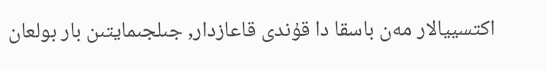اكتسييالار مەن باسقا دا قۇندى قاعازدار, جىلجىمايتىن بار بولعان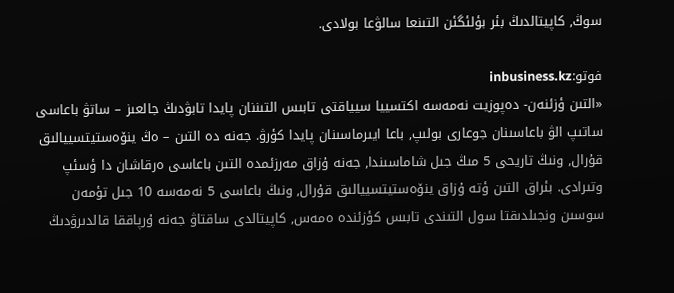سوڭ, كاپيتالدىڭ بئر بؤلئگئن التىنعا سالۋعا بولادى.

فوتو:inbusiness.kz
«التىن ؤزئنەن- دەپوزيت نەمەسە اكتسييا سيياقتى تابىس التىننان پايدا تابۋدىڭ جالعىز – ساتۋ باعاسى ساتىپ الۋ باعاسىنان جوعارى بولىپ, باعا ايىرماسىنان پايدا كؤرۋ. جەنە دە التىن – ەڭ ينۆەستيتسييالىق قۇرال, ونىڭ تاريحى 5 مىڭ جىل شاماسىندا, جەنە ۇزاق مەرزئمدە التىن باعاسى ەرقاشان دا ؤسئپ وتىرادى. بئراق التىن ؤتە ۇزاق ينۆەستيتسييالىق قۇرال, ونىڭ باعاسى 5 نەمەسە 10 جىل تؤمەن سوسىن ونجىلدىقتا سول التىندى تابىس كؤزئندە ەمەس, كاپيتالدى ساقتاۋ جەنە ۇرپاققا قالدىرۋدىڭ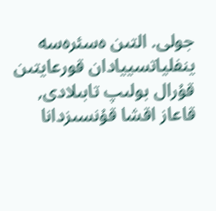جولى. التىن ەسئرەسە ينفلياتسييادان قورعايتىن قۇرال بولىپ تابىلادى, قاعاز اقشا قۇنسىزدانا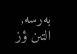بەرسە, التىن ؤز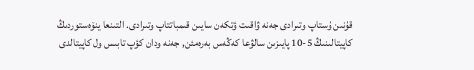قۇنىن ۇستاپ وتىرادى جەنە ۋاقىت ؤتكەن سايىن قىمباتتاپ وتىرادى. التىنعا ينۆەستوردىڭ كاپيتالىنىڭ 5-10 پايىزىن سالۋعا كەڭەس بەرەمئن, جەنە ودان كؤپ تابىس ول كاپيتالدى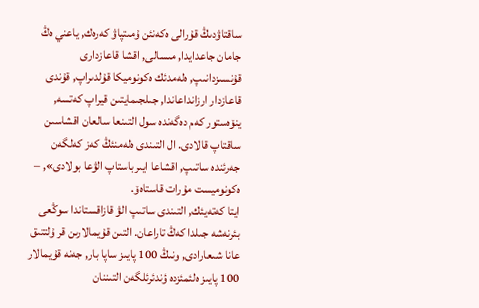ساقتاۋدىڭ قۇرالى ەكەنئن ۇمىتپاۋ كەرەك, ياعني ەڭ جامان جاعدايدا, مىسالى, اقشا قاعازدارى قۇنسىزدانىپ, ەلەمدئك ەكونوميكا قۇلدىراپ, قۇندى قاعازدار ارزانداعاندا, جىلجىمايتىن قيراپ كەتسە, ينۆەستور كەم دەگەندە سول التىنعا سالعان اقشاسىن ساقتاپ قالادى. ال التىندى ەلەمنئڭ كەز كەلگەن جەرئندە ساتىپ, اقشاعا ايىرباستاپ الۋعا بولادى», – ەكونوميست مۇرات قاستاەۆ.
ايتا كەتەيئك, التىندى ساتىپ الۋ قازاقستاندا سوڭعى بئرنەشە جىلدا كەڭ تاراعان. التىن قۇيمالارىن قر ۇلتتىق عانا شىعارادى, ونىڭ 100 پايىز ساپا بار, جەنە قۇيمالار 100 پايىز ەلئمئزدە ؤندئرئلگەن التىننان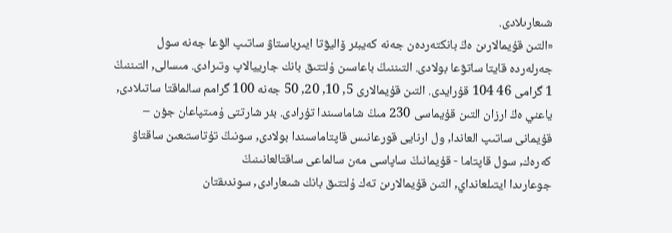شىعارىلادى.
«التىن قۇيمالارىن ەڭ بانكتەردەن جەنە كەيبئر ۆاليۋتا ايىرباستاۋ ساتىپ الۋعا جەنە سول جەرلەردە قايتا ساتۋعا بولادى. التىننىڭ باعاسىن ۇلتتىق بانك جارييالاپ وتىرادى. مىسالى, التىننىڭ 1 گرامى 46 104 قۇرايدى. التىن قۇيمالارى 5, 10, 20, 50 جەنە 100 گرامم سالماقتا ساتىلادى, ياعني ەڭ ارزان التىن قۇيماسى 230 مىڭ شاماسىندا تۇرادى. بئر شارتتى ۇمىتپاعان جؤن – قۇيمانى ساتىپ العاندا, ول ارنايى قورعانىس قاپتاماسىندا بولادى, سونىڭ تۇتاستىعىن ساقتاۋ كەرەك, سول قاپتاما - قۇيمانىڭ ساپاسى مەن سالماعى ساقتالعانىنىڭ
جوعارىدا ايتىلعانداي, التىن قۇيمالارىن تەك ۇلتتىق بانك شىعارادى, سوندىقتان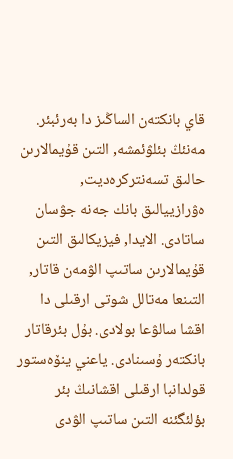قاي بانكتەن الساڭىز دا بەرئبئر. مەنئڭ بئلۋئمشە, التىن قۇيمالارىن حالىق تسەنتركرەديت, ەۋرازييالىق بانك جەنە جۋسان ساتادى. الايدا, فيزيكالىق التىن قۇيمالارىن ساتىپ الۋمەن قاتار, التىنعا مەتالل شوتى ارقىلى دا اقشا سالۋعا بولادى. بۇل بئرقاتار بانكتەر ۇسىنادى. ياعني ينۆەستور قولدانبا ارقىلى اقشانىڭ بئر بؤلئگئنە التىن ساتىپ الۋدى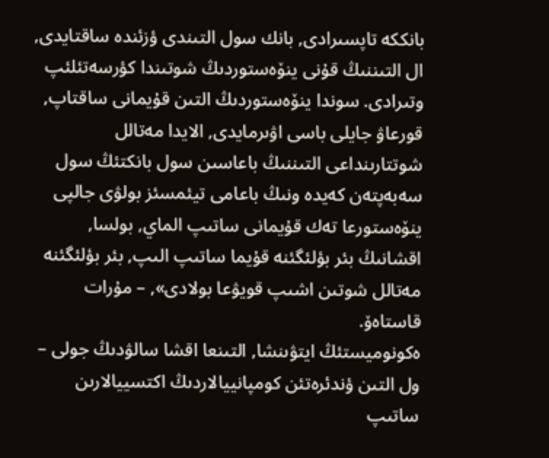بانككە تاپسىرادى, بانك سول التىندى ؤزئندە ساقتايدى, ال التىننىڭ قۇنى ينۆەستوردىڭ شوتىندا كؤرسەتئلئپ وتىرادى. سوندا ينۆەستوردىڭ التىن قۇيمانى ساقتاپ, قورعاۋ جايلى باسى اۋىرمايدى, الايدا مەتالل شوتتارىنداعى التىننىڭ باعاسىن سول بانكتئڭ سول سەبەپتەن كەيدە ونىڭ باعامى تيئمسئز بولۋى جالپى ينۆەستورعا تەك قۇيمانى ساتىپ الماي, بولسا, اقشانىڭ بئر بؤلئگئنە قۇيما ساتىپ الىپ, بئر بؤلئگئنە مەتالل شوتىن اشىپ قويۋعا بولادى», – مۇرات قاستاەۆ.
ەكونوميستئڭ ايتۋىنشا, التىنعا اقشا سالۋدىڭ جولى – ول التىن ؤندئرەتئن كومپانييالاردىڭ اكتسييالارىن ساتىپ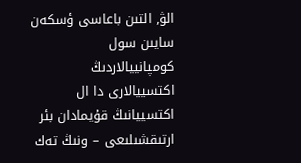الۋ, التىن باعاسى ؤسكەن سايىن سول كومپانييالاردىڭ اكتسييالارى دا ال اكتسييانىڭ قۇيمادان بئر ارتىقشىلىعى – ونىڭ تەك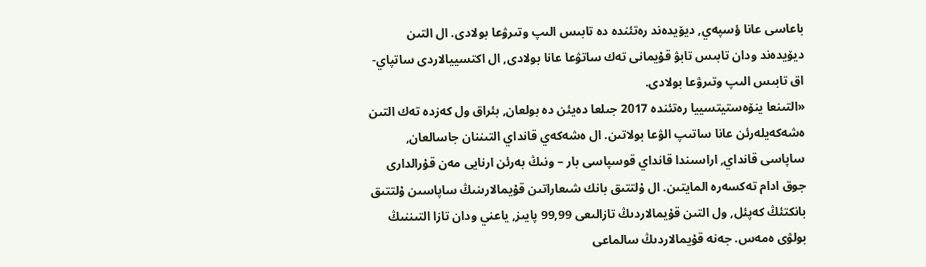باعاسى عانا ؤسپەي, ديۆيدەند رەتئندە دە تابىس الىپ وتىرۋعا بولادى. ال التىن ديۆيدەند ودان تابىس تابۋ قۇيمانى تەك ساتۋعا عانا بولادى, ال اكتسييالاردى ساتپاي-اق تابىس الىپ وتىرۋعا بولادى.
«التىنعا ينۆەستيتسييا رەتئندە 2017 جىلعا دەيئن دە بولعان, بئراق ول كەزدە تەك التىن ەشەكەيلەرئن عانا ساتىپ الۋعا بولاتىن. ال ەشەكەي قانداي التىننان جاسالعان, ساپاسى قانداي, اراسىندا قانداي قوسپاسى بار – ونىڭ بەرئن ارنايى مەن قۇرالدارى جوق ادام تەكسەرە المايتىن. ال ۇلتتىق بانك شىعاراتىن قۇيمالارىنىڭ ساپاسىن ۇلتتىق بانكتئڭ كەپئل, ول التىن قۇيمالاردىڭ تازالىعى 99,99 پايىز, ياعني ودان تازا التىننىڭ بولۋى ەمەس. جەنە قۇيمالاردىڭ سالماعى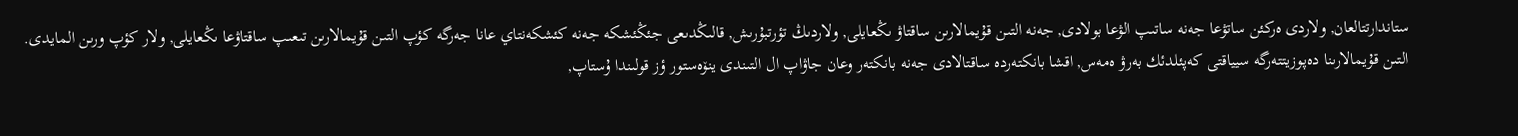ستاندارتتالعان, ولاردى ەركئن ساتۋعا جەنە ساتىپ الۋعا بولادى, جەنە التىن قۇيمالارىن ساقتاۋ ىڭعايلى, ولاردىڭ تؤرتبۇرىش, قالىڭدىعى جئڭئشكە جەنە كئشكەنتاي عانا جەرگە كؤپ التىن قۇيمالارىن تىعىپ ساقتاۋعا ىڭعايلى, ولار كؤپ ورىن المايدى.
التىن قۇيمالارىنا دەپوزيتتەرگە سيياقتى كەپئلدئك بەرۋ ەمەس, اقشا بانكتەردە ساقتالادى جەنە بانكتەر وعان جاۋاپ ال التىندى ينۆەستور ؤز قولىندا ۇستاپ,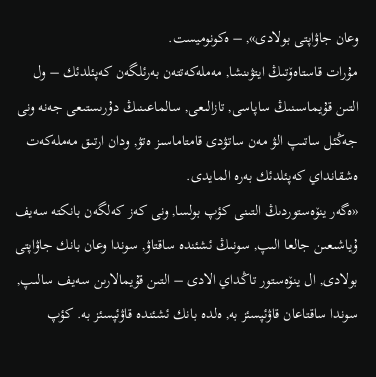وعان جاۋاپتى بولادى», – ەكونوميست.
مۇرات قاستاەۆتىڭ ايتۋىنشا, مەملەكەتتەن بەرئلگەن كەپئلدئك – ول التىن قۇيماسىنىڭ ساپاسى, تازالىعى, سالماعىنىڭ دۇرىستىعى جەنە ونى جەڭئل ساتىپ الۋ مەن ساتۋدى قامتاماسىز ەتۋ, ودان ارتىق مەملەكەت ەشقانداي كەپئلدئك بەرە المايدى.
«ەگەر ينۆەستوردىڭ التىنى كؤپ بولسا, ونى كەز كەلگەن بانكتە سەيف ۇياشىعىن جالعا الىپ, سونىڭ ئشئندە ساقتاۋ, سوندا وعان بانك جاۋاپتى بولادى, ال ينۆەستور تاڭداي الادى – التىن قۇيمالارىن سەيف سالىپ, سوندا ساقتاعان قاۋئپسئز بە, ەلدە بانك ئشئندە قاۋئپسئز بە. كؤپ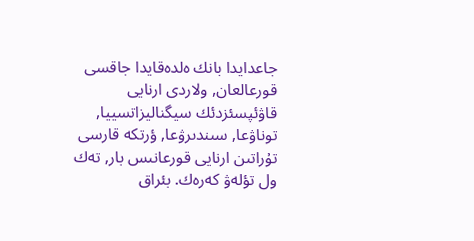جاعدايدا بانك ەلدەقايدا جاقسى قورعالعان, ولاردى ارنايى قاۋئپسئزدئك سيگناليزاتسييا, توناۋعا, سىندىرۋعا, ؤرتكە قارسى تۇراتىن ارنايى قورعانىس بار, تەك ول تؤلەۋ كەرەك. بئراق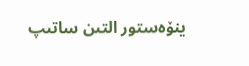ينۆەستور التىن ساتىپ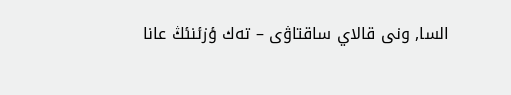السا, ونى قالاي ساقتاۋى – تەك ؤزئنئڭ عانا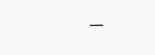–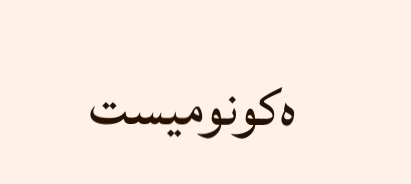ەكونوميست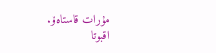مۇرات قاستاەۆ.
اقبوتا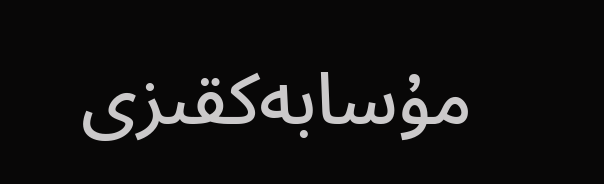مۇسابەكقىزى